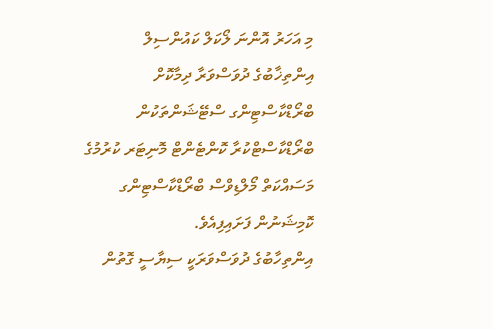މި އަހަރު އޮންނަ ލޯކަލް ކައުންސިލް އިންތިޚާބުގެ ދުވަސްވަރާ ދިމާކޮށް ބްރޯޑްކާސްޓިންގ ސްޓޭޝަންތަކުން ބްރޯޑްކާސްޓްކުރާ ކޮންޓެންޓް މޮނިޓަރ ކުރުމުގެ މަސައްކަތް މޯލްޑިވްސް ބްރޯޑްކާސްޓިންގ ކޮމިޝަނުން ފަށައިފިއެވެ.
އިންތިހާބުގެ ދުވަސްވަރަކީ ސިޔާސީ ގޮތުން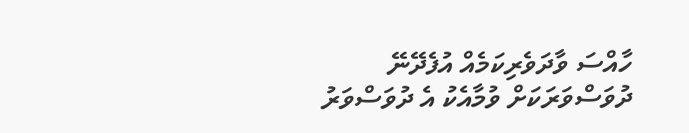ހާއްސަ ވާދަވެރިކަމެއް އުފެދޭނޭ ދުވަސްވަރަކަށް ވުމާއެކު އެ ދުވަސްވަރު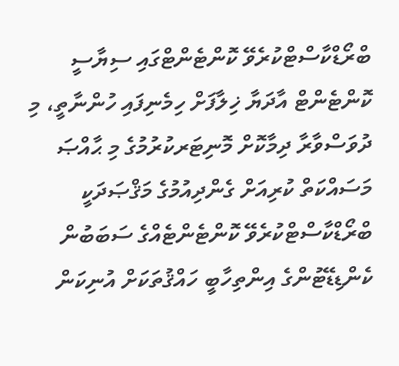ބްރޯޑްކާސްޓްކުރެވޭ ކޮންޓެންޓްގައި ސިޔާސީ ކޮންޓެންޓް އާދަޔާ ޚިލާފަށް ހިމެނިފައި ހުންނާތީ، މި ދުވަސްވާރާ ދިމާކޮށް މޮނިޓަރކުރުމުގެ މި ޙާއްޞަ މަސައްކަތް ކުރިއަށް ގެންދިއުމުގެ މަޤްޞަދަކީ ބްރޯޑްކާސްޓްކުރެވޭ ކޮންޓެންޓެއްގެ ސަބަބުން ކެންޑިޑޭޓުންގެ އިންތިހާބީ ހައްޤުތަކަށް އުނިކަން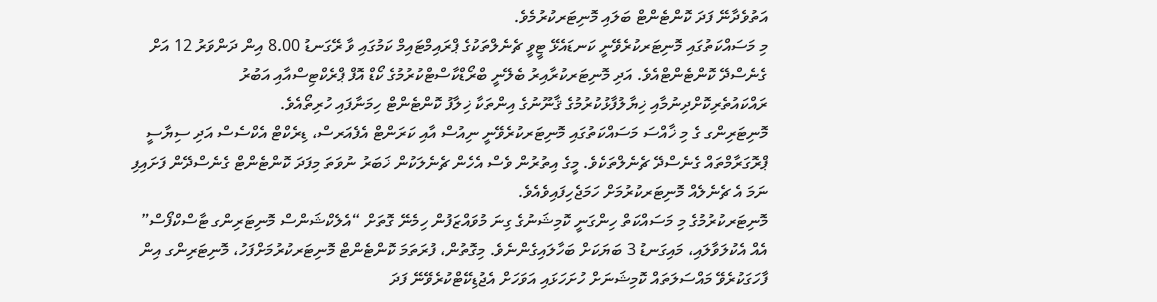އަތުވެދާނޭ ފަދަ ކޮންޓެންޓް ބަލައި މޮނިޓަރކުރުމެވެ.
މި މަސައްކަތުގައި މޮނިޓަރކުރެވޭނީ ކަނޑައެޅޭ ޓީވީ ޗެނެލްތަކުގެ ޕްރައިމްޓައިމް ކަމުގައި ވާ ރޭގަނޑު 8.00 އިން ދަންވަރު 12 އަށް ގެނެސްދޭ ކޮންޓެންޓްއެވެ. އަދި މޮނިޓަރކުރާއިރު ބެލޭނީ ބްރޯޑްކާސްޓްކުރުމުގެ ކޯޑް އޮފް ޕްރެކްޓިސްއާއި އަބުރު ރައްކައުތެރިކޮށްދިނުމާއި ޚިޔާލުފާޅުކުރުމުގެ ޤާނޫނުގެ އިންތަކާ ޚިލާފު ކޮންޓެންޓް ހިމަނާފައި ހުރިތޯއެވެ.
މޮނިޓަރިންގ ގެ މި ޚާއްސަ މަސައްކަތުގައި މޮނިޓަރކުރެވޭނީ ނިއުސް އާއި ކަރަންޓް އެފެއަރސް، ޑިރެކްޓް އެކްސެސް އަދި ސިޔާސީ ޕްރޮގަރާމްތައް ގެނެސްދޭ ޗެނެލްތަކެވެ. މީގެ އިތުރުން ވެސް އެހެން ޗެނެލަކުން ޚަބަރު ނުވަތަ މިފަދަ ކޮންޓެންޓް ގެނެސްދޭން ފަށައިފި ނަމަ އެ ޗެނެލެއް މޮނިޓަރކުރުމަށް ހަމަޖެހިފައިވެއެވެ.
މޮނިޓަރކުރުމުގެ މި މަސައްކަތް ހިންގަނީ ކޮމިޝަނުގެ ގިނަ މުވައްޒަފުން ހިމެނޭ ގޮތަށް “އެލެކްޝަންސް މޮނިޓަރިންގ ޓާސްކްފޯސް” އެއް އެކުލަވާލައި، މައިގަނޑު 3 ބަޔަކަށް ބަހާލައިގެންނެވެ. މިގޮތުން، ފުރަތަމަ ކޮންޓެންޓް މޮނިޓަރކުރުމަށްފަހު، މޮނިޓަރިންގ އިން ފާހަގަކުރެވޭ މައްސަލަތައް ކޮމިޝަނަށް ހުށަހަޅައި އަވަހަށް އެޖުޑިކޭޓްކުރެވޭނޭ ފަދަ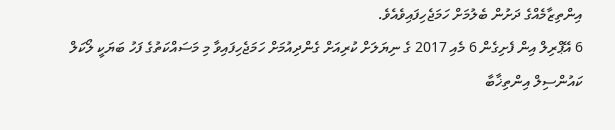އިންތިޒާމެއްގެ ދަށުން ބެލުމަށް ހަމަޖެހިފައިވެއެވެ.
6 އޭޕްރިލް އިން ފެށިގެން 6 މެއި 2017 ގެ ނިޔަލަށް ކުރިއަށް ގެންދިއުމަށް ހަމަޖެހިފައިވާ މި މަސައްކަތުގެ ފަހު ބަޔަކީ ލޯކަލް ކައުންސިލް އިންތިޚާބާ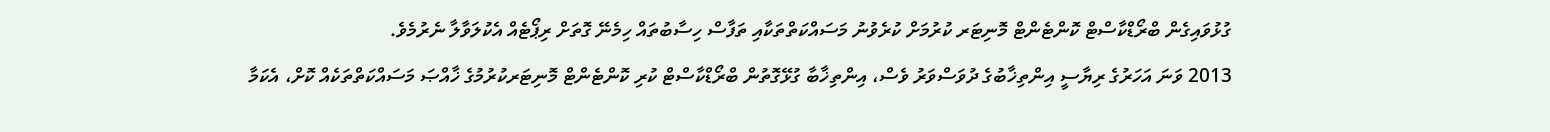ގުޅުވައިގެން ބްރޯޑްކާސްޓް ކޮންޓެންޓް މޮނިޓަރ ކުރުމަށް ކުރެވުނު މަސައްކަތްތަކާއި ތަފާސް ހިސާބުތައް ހިމެނޭ ގޮތަށް ރިޕޯޓެއް އެކުލަވާލާ ނެރުމެވެ.
2013 ވަނަ އަހަރުގެ ރިޔާސީ އިންތިޚާބުގެ ދުވަސްވަރު ވެސް، އިންތިޚާބާ ގުޅޭގޮތުން ބްރޯޑްކާސްޓް ކުރި ކޮންޓެންޓް މޮނިޓަރކުރުމުގެ ޚާއްޞަ މަސައްކަތްތަކެއް ކޮށް، އެކަމާ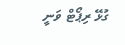ގުޅޭ ރިޕޯޓް ވަނީ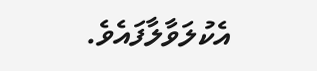އެކުލަވާލާފައެވެ.